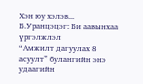Хэн юу хэлэв...
Б.Уранцэцэг: Би аавынхаа үргэлжлэл
“Амжилт дагуулах 8 асуулт” булангийн энэ удаагийн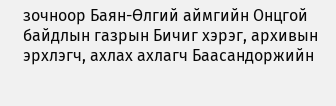зочноор Баян-Өлгий аймгийн Онцгой байдлын газрын Бичиг хэрэг, архивын эрхлэгч, ахлах ахлагч Баасандоржийн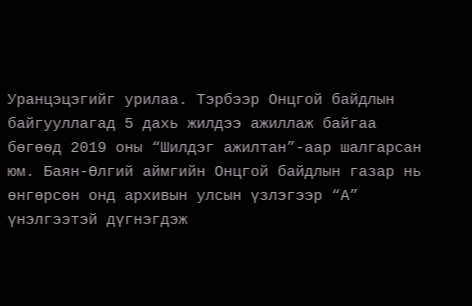Уранцэцэгийг урилаа. Тэрбээр Онцгой байдлын байгууллагад 5 дахь жилдээ ажиллаж байгаа бөгөөд 2019 оны “Шилдэг ажилтан”-аар шалгарсан юм. Баян-Өлгий аймгийн Онцгой байдлын газар нь өнгөрсөн онд архивын улсын үзлэгээр “А” үнэлгээтэй дүгнэгдэж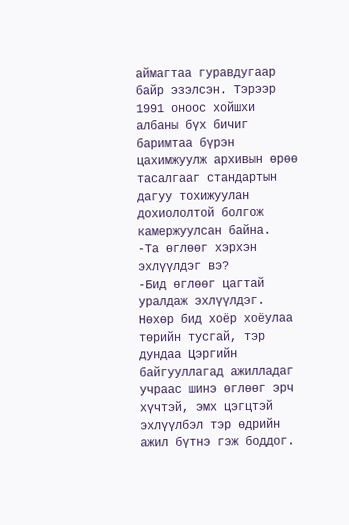аймагтаа гуравдугаар байр эзэлсэн. Тэрээр 1991 оноос хойшхи албаны бүх бичиг баримтаа бүрэн цахимжуулж архивын өрөө тасалгааг стандартын дагуу тохижуулан дохиололтой болгож камержуулсан байна.
-Та өглөөг хэрхэн эхлүүлдэг вэ?
-Бид өглөөг цагтай уралдаж эхлүүлдэг. Нөхөр бид хоёр хоёулаа төрийн тусгай, тэр дундаа Цэргийн байгууллагад ажилладаг учраас шинэ өглөөг эрч хүчтэй, эмх цэгцтэй эхлүүлбэл тэр өдрийн ажил бүтнэ гэж боддог.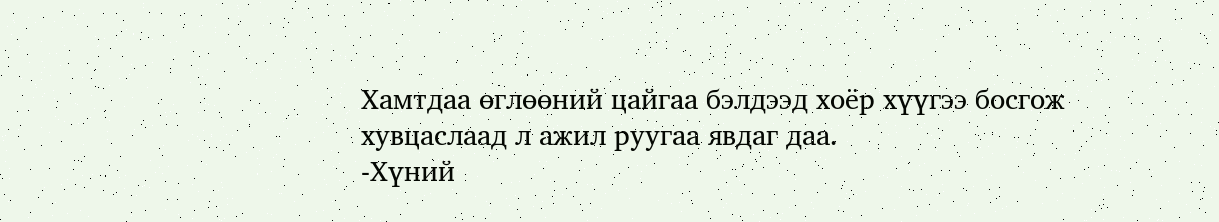Хамтдаа өглөөний цайгаа бэлдээд хоёр хүүгээ босгож хувцаслаад л ажил руугаа явдаг даа.
-Хүний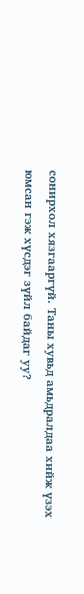сонирхол хязгааргүй. Таны хувьд амьдралдаа хийж үзэх юмсан гэж хүсдэг зүйл байдаг уу?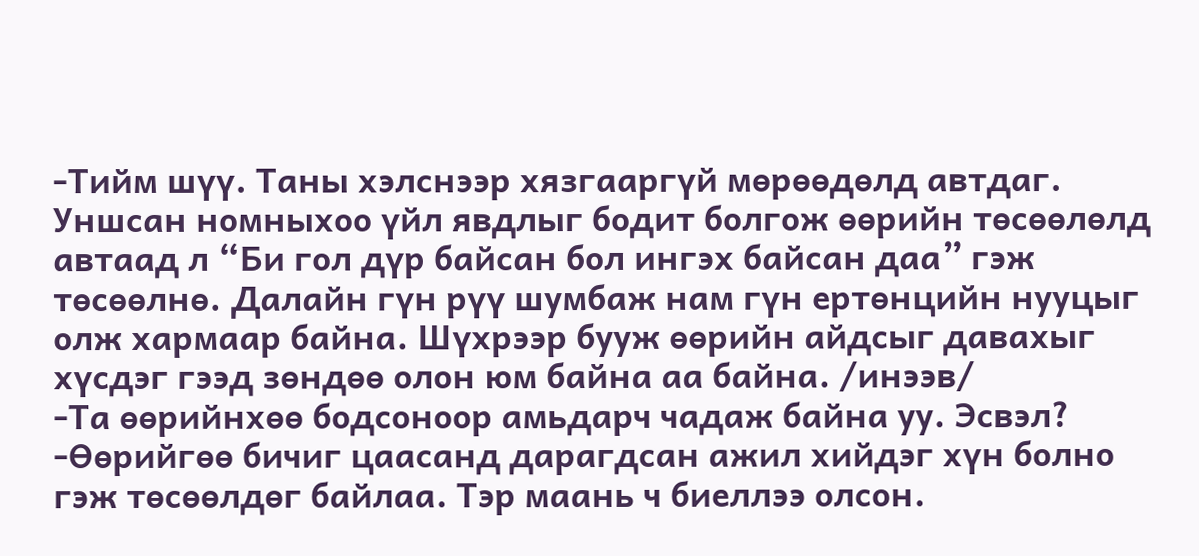-Тийм шүү. Таны хэлснээр хязгааргүй мөрөөдөлд автдаг. Уншсан номныхоо үйл явдлыг бодит болгож өөрийн төсөөлөлд автаад л “Би гол дүр байсан бол ингэх байсан даа” гэж төсөөлнө. Далайн гүн рүү шумбаж нам гүн ертөнцийн нууцыг олж хармаар байна. Шүхрээр бууж өөрийн айдсыг давахыг хүсдэг гээд зөндөө олон юм байна аа байна. /инээв/
-Та өөрийнхөө бодсоноор амьдарч чадаж байна уу. Эсвэл?
-Өөрийгөө бичиг цаасанд дарагдсан ажил хийдэг хүн болно гэж төсөөлдөг байлаа. Тэр маань ч биеллээ олсон.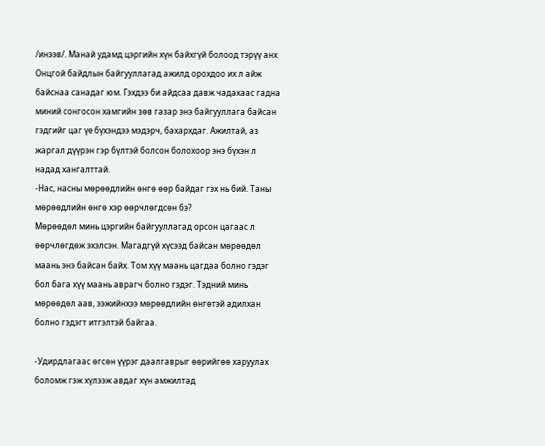/инээв/. Манай удамд цэргийн хүн байхгүй болоод тэрүү анх Онцгой байдлын байгууллагад ажилд орохдоо их л айж байснаа санадаг юм. Гэхдээ би айдсаа давж чадахаас гадна миний сонгосон хамгийн зөв газар энэ байгууллага байсан гэдгийг цаг үе бүхэндээ мэдэрч, бахархдаг. Ажилтай, аз жаргал дүүрэн гэр бүлтэй болсон болохоор энэ бүхэн л надад хангалттай.
-Нас, насны мөрөөдлийн өнгө өөр байдаг гэх нь бий. Таны мөрөөдлийн өнгө хэр өөрчлөгдсөн бэ?
Мөрөөдөл минь цэргийн байгууллагад орсон цагаас л өөрчлөгдөж эхэлсэн. Магадгүй хүсээд байсан мөрөөдөл маань энэ байсан байх. Том хүү маань цагдаа болно гэдэг бол бага хүү маань аврагч болно гэдэг. Тэдний минь мөрөөдөл аав, ээжийнхээ мөрөөдлийн өнгөтэй адилхан болно гэдэгт итгэлтэй байгаа.

-Удирдлагаас өгсөн үүрэг даалгаврыг өөрийгөө харуулах боломж гэж хүлээж авдаг хүн амжилтад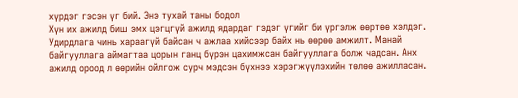хүрдэг гэсэн үг бий. Энэ тухай таны бодол
Хүн их ажилд биш эмх цэгцгүй ажилд ядардаг гэдэг үгийг би үргэлж өөртөө хэлдэг. Удирдлага чинь хараагүй байсан ч ажлаа хийсээр байх нь өөрөө амжилт. Манай байгууллага аймагтаа цорын ганц бүрэн цахимжсан байгууллага болж чадсан. Анх ажилд ороод л өөрийн ойлгож сурч мэдсэн бүхнээ хэрэгжүүлэхийн төлөө ажилласан.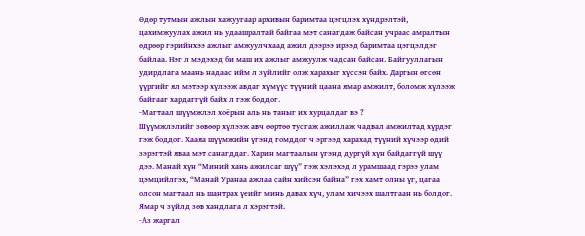Өдөр тутмын ажлын хажуугаар архивын баримтаа цэгцлэх хүндрэлтэй, цахимжуулах ажил нь удаашралтай байгаа мэт санагдаж байсан учраас амралтын өдрөөр гэрийнхээ ажлыг амжуулчхаад ажил дээрээ ирээд баримтаа цэгцэлдэг байлаа. Нэг л мэдэхэд би маш их ажлыг амжуулж чадсан байсан. Байгууллагын удирдлага маань надаас ийм л зүйлийг олж харахыг хүссэн байх. Даргын өгсөн үүргийг ял мэтээр хүлээж авдаг хүмүүс түүний цаана ямар амжилт, боломж хүлээж байгааг хардаггүй байх л гэж боддог.
-Магтаал шүүмжлэл хоёрын аль нь таныг их хурцалдаг вэ ?
Шүүмжлэлийг зөвөөр хүлээж авч өөртөө тусгаж ажиллаж чадвал амжилтад хүрдэг гэж боддог. Хааяа шүүмжийн үгэнд гомддог ч эргээд харахад түүний хүчээр өдий зэрэгтэй яваа мэт санагддаг. Харин магтаалын үгэнд дургүй хүн байдаггүй шүү дээ. Манай хүн “Миний хань ажилсаг шүү” гэж хэлэхэд л урамшаад гэрээ улам цэмцийлгэх, “Манай Уранаа ажлаа сайн хийсэн байна” гэх хамт олны үг, цагаа олсон магтаал нь шантрах үеийг минь давах хүч, улам хичээх шалтгаан нь болдог. Ямар ч зүйлд зөв хандлага л хэрэгтэй.
-Аз жаргал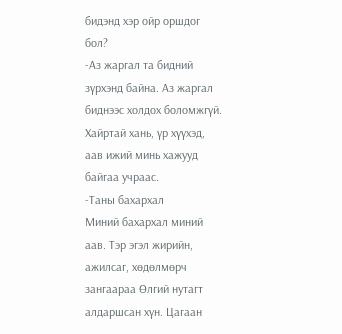бидэнд хэр ойр оршдог бол?
-Аз жаргал та бидний зүрхэнд байна. Аз жаргал биднээс холдох боломжгүй. Хайртай хань, үр хүүхэд, аав ижий минь хажууд байгаа учраас.
-Таны бахархал
Миний бахархал миний аав. Тэр эгэл жирийн, ажилсаг, хөдөлмөрч зангаараа Өлгий нутагт алдаршсан хүн. Цагаан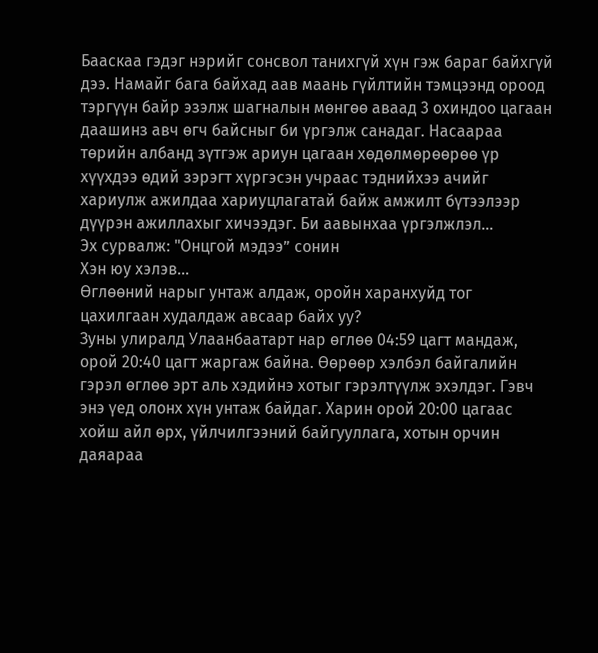Бааскаа гэдэг нэрийг сонсвол танихгүй хүн гэж бараг байхгүй дээ. Намайг бага байхад аав маань гүйлтийн тэмцээнд ороод тэргүүн байр эзэлж шагналын мөнгөө аваад 3 охиндоо цагаан даашинз авч өгч байсныг би үргэлж санадаг. Насаараа төрийн албанд зүтгэж ариун цагаан хөдөлмөрөөрөө үр хүүхдээ өдий зэрэгт хүргэсэн учраас тэднийхээ ачийг хариулж ажилдаа хариуцлагатай байж амжилт бүтээлээр дүүрэн ажиллахыг хичээдэг. Би аавынхаа үргэлжлэл…
Эх сурвалж: "Онцгой мэдээ” сонин
Хэн юу хэлэв...
Өглөөний нарыг унтаж алдаж, оройн харанхуйд тог цахилгаан худалдаж авсаар байх уу?
Зуны улиралд Улаанбаатарт нар өглөө 04:59 цагт мандаж, орой 20:40 цагт жаргаж байна. Өөрөөр хэлбэл байгалийн гэрэл өглөө эрт аль хэдийнэ хотыг гэрэлтүүлж эхэлдэг. Гэвч энэ үед олонх хүн унтаж байдаг. Харин орой 20:00 цагаас хойш айл өрх, үйлчилгээний байгууллага, хотын орчин даяараа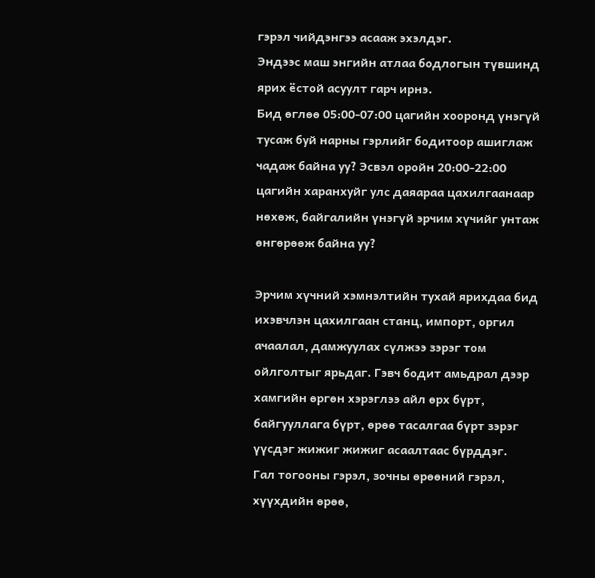гэрэл чийдэнгээ асааж эхэлдэг.
Эндээс маш энгийн атлаа бодлогын түвшинд ярих ёстой асуулт гарч ирнэ.
Бид өглөө 05:00-07:00 цагийн хооронд үнэгүй тусаж буй нарны гэрлийг бодитоор ашиглаж чадаж байна уу? Эсвэл оройн 20:00-22:00 цагийн харанхуйг улс даяараа цахилгаанаар нөхөж, байгалийн үнэгүй эрчим хүчийг унтаж өнгөрөөж байна уу?

Эрчим хүчний хэмнэлтийн тухай ярихдаа бид ихэвчлэн цахилгаан станц, импорт, оргил ачаалал, дамжуулах сүлжээ зэрэг том ойлголтыг ярьдаг. Гэвч бодит амьдрал дээр хамгийн өргөн хэрэглээ айл өрх бүрт, байгууллага бүрт, өрөө тасалгаа бүрт зэрэг үүсдэг жижиг жижиг асаалтаас бүрддэг.
Гал тогооны гэрэл, зочны өрөөний гэрэл, хүүхдийн өрөө,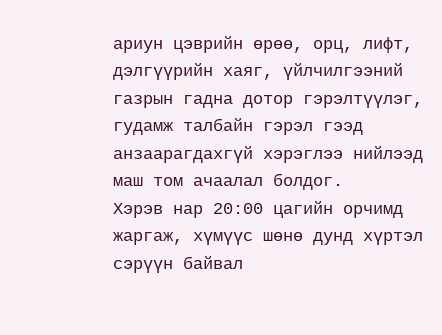ариун цэврийн өрөө, орц, лифт, дэлгүүрийн хаяг, үйлчилгээний газрын гадна дотор гэрэлтүүлэг, гудамж талбайн гэрэл гээд анзаарагдахгүй хэрэглээ нийлээд маш том ачаалал болдог.
Хэрэв нар 20:00 цагийн орчимд жаргаж, хүмүүс шөнө дунд хүртэл сэрүүн байвал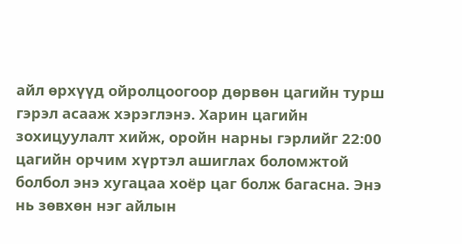айл өрхүүд ойролцоогоор дөрвөн цагийн турш гэрэл асааж хэрэглэнэ. Харин цагийн зохицуулалт хийж, оройн нарны гэрлийг 22:00 цагийн орчим хүртэл ашиглах боломжтой болбол энэ хугацаа хоёр цаг болж багасна. Энэ нь зөвхөн нэг айлын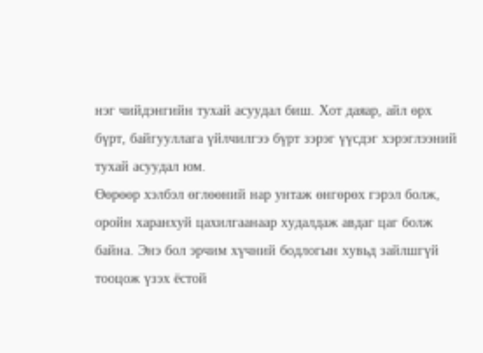нэг чийдэнгийн тухай асуудал биш. Хот даяар, айл өрх бүрт, байгууллага үйлчилгээ бүрт зэрэг үүсдэг хэрэглээний тухай асуудал юм.
Өөрөөр хэлбэл өглөөний нар унтаж өнгөрөх гэрэл болж, оройн харанхуй цахилгаанаар худалдаж авдаг цаг болж байна. Энэ бол эрчим хүчний бодлогын хувьд зайлшгүй тооцож үзэх ёстой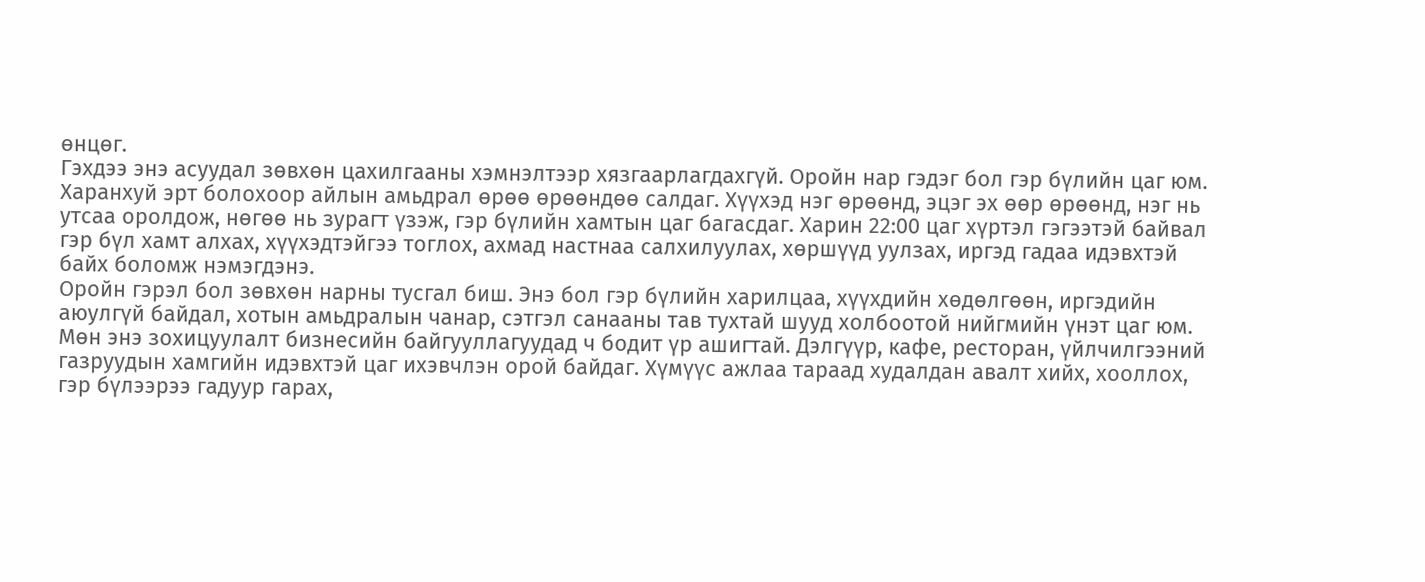өнцөг.
Гэхдээ энэ асуудал зөвхөн цахилгааны хэмнэлтээр хязгаарлагдахгүй. Оройн нар гэдэг бол гэр бүлийн цаг юм.
Харанхуй эрт болохоор айлын амьдрал өрөө өрөөндөө салдаг. Хүүхэд нэг өрөөнд, эцэг эх өөр өрөөнд, нэг нь утсаа оролдож, нөгөө нь зурагт үзэж, гэр бүлийн хамтын цаг багасдаг. Харин 22:00 цаг хүртэл гэгээтэй байвал гэр бүл хамт алхах, хүүхэдтэйгээ тоглох, ахмад настнаа салхилуулах, хөршүүд уулзах, иргэд гадаа идэвхтэй байх боломж нэмэгдэнэ.
Оройн гэрэл бол зөвхөн нарны тусгал биш. Энэ бол гэр бүлийн харилцаа, хүүхдийн хөдөлгөөн, иргэдийн аюулгүй байдал, хотын амьдралын чанар, сэтгэл санааны тав тухтай шууд холбоотой нийгмийн үнэт цаг юм.
Мөн энэ зохицуулалт бизнесийн байгууллагуудад ч бодит үр ашигтай. Дэлгүүр, кафе, ресторан, үйлчилгээний газруудын хамгийн идэвхтэй цаг ихэвчлэн орой байдаг. Хүмүүс ажлаа тараад худалдан авалт хийх, хооллох, гэр бүлээрээ гадуур гарах,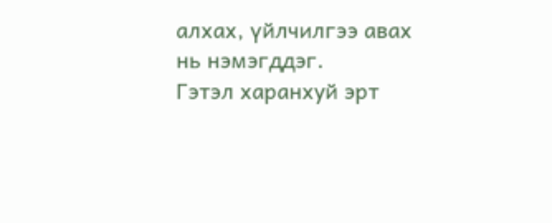алхах, үйлчилгээ авах нь нэмэгддэг.
Гэтэл харанхуй эрт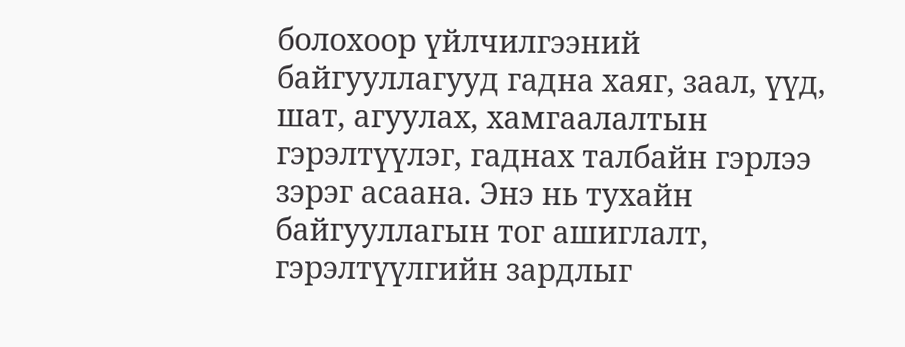болохоор үйлчилгээний байгууллагууд гадна хаяг, заал, үүд, шат, агуулах, хамгаалалтын гэрэлтүүлэг, гаднах талбайн гэрлээ зэрэг асаана. Энэ нь тухайн байгууллагын тог ашиглалт, гэрэлтүүлгийн зардлыг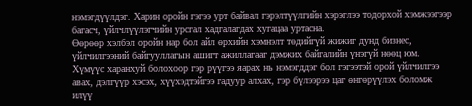нэмэгдүүлдэг. Харин оройн гэгээ урт байвал гэрэлтүүлгийн хэрэглээ тодорхой хэмжээгээр багасч, үйлчлүүлэгчийн урсгал хадгалагдах хугацаа уртасна.
Өөрөөр хэлбэл оройн нар бол айл өрхийн хэмнэлт төдийгүй жижиг дунд бизнес, үйлчилгээний байгууллагын ашигт ажиллагааг дэмжих байгалийн үнэгүй нөөц юм. Хүмүүс харанхуй болохоор гэр рүүгээ яарах нь нэмэгддэг бол гэгээтэй орой үйлчилгээ авах, дэлгүүр хэсэх, хүүхэдтэйгээ гадуур алхах, гэр бүлээрээ цаг өнгөрүүлэх боломж илүү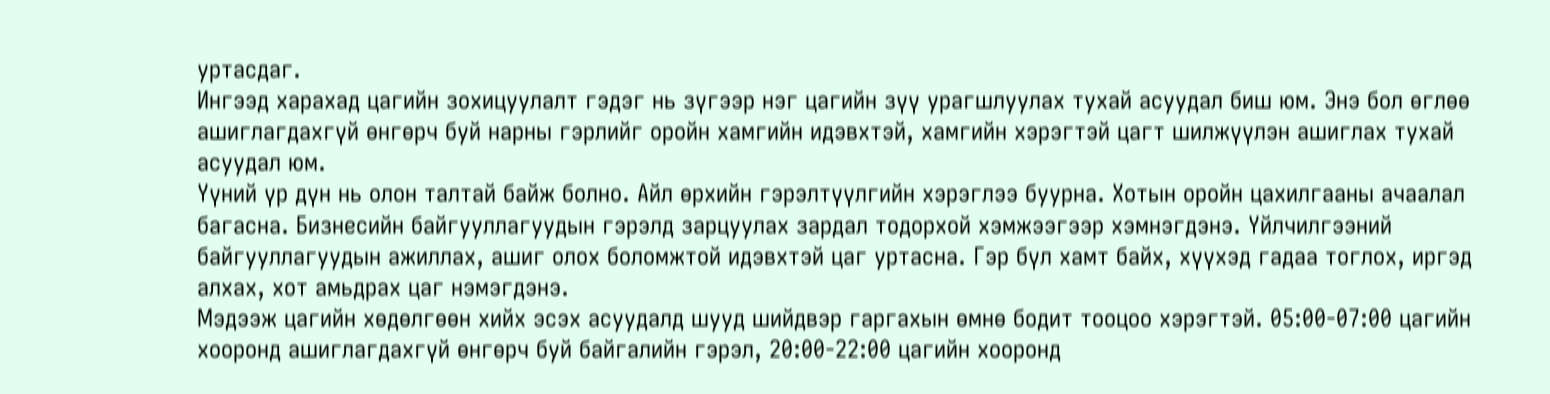уртасдаг.
Ингээд харахад цагийн зохицуулалт гэдэг нь зүгээр нэг цагийн зүү урагшлуулах тухай асуудал биш юм. Энэ бол өглөө ашиглагдахгүй өнгөрч буй нарны гэрлийг оройн хамгийн идэвхтэй, хамгийн хэрэгтэй цагт шилжүүлэн ашиглах тухай асуудал юм.
Үүний үр дүн нь олон талтай байж болно. Айл өрхийн гэрэлтүүлгийн хэрэглээ буурна. Хотын оройн цахилгааны ачаалал багасна. Бизнесийн байгууллагуудын гэрэлд зарцуулах зардал тодорхой хэмжээгээр хэмнэгдэнэ. Үйлчилгээний байгууллагуудын ажиллах, ашиг олох боломжтой идэвхтэй цаг уртасна. Гэр бүл хамт байх, хүүхэд гадаа тоглох, иргэд алхах, хот амьдрах цаг нэмэгдэнэ.
Мэдээж цагийн хөдөлгөөн хийх эсэх асуудалд шууд шийдвэр гаргахын өмнө бодит тооцоо хэрэгтэй. 05:00-07:00 цагийн хооронд ашиглагдахгүй өнгөрч буй байгалийн гэрэл, 20:00-22:00 цагийн хооронд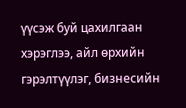үүсэж буй цахилгаан хэрэглээ, айл өрхийн гэрэлтүүлэг, бизнесийн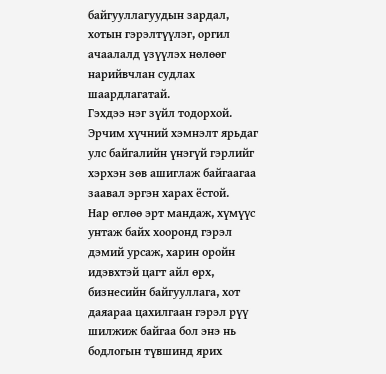байгууллагуудын зардал, хотын гэрэлтүүлэг, оргил ачаалалд үзүүлэх нөлөөг нарийвчлан судлах шаардлагатай.
Гэхдээ нэг зүйл тодорхой. Эрчим хүчний хэмнэлт ярьдаг улс байгалийн үнэгүй гэрлийг хэрхэн зөв ашиглаж байгаагаа заавал эргэн харах ёстой.
Нар өглөө эрт мандаж, хүмүүс унтаж байх хооронд гэрэл дэмий урсаж, харин оройн идэвхтэй цагт айл өрх, бизнесийн байгууллага, хот даяараа цахилгаан гэрэл рүү шилжиж байгаа бол энэ нь бодлогын түвшинд ярих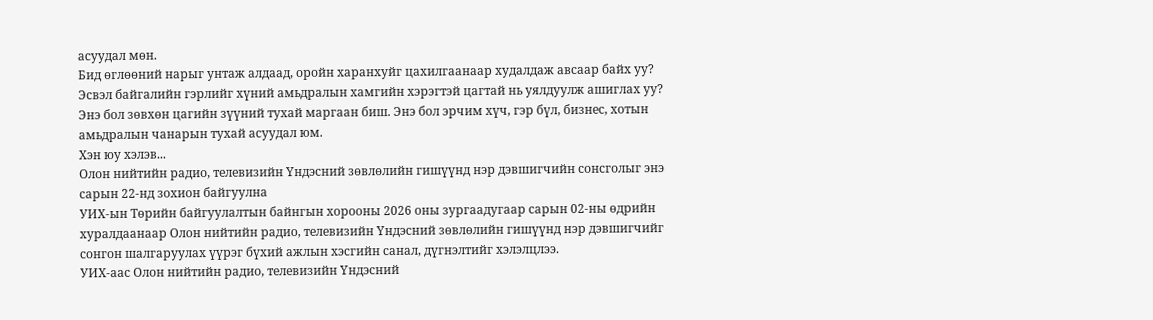асуудал мөн.
Бид өглөөний нарыг унтаж алдаад, оройн харанхуйг цахилгаанаар худалдаж авсаар байх уу? Эсвэл байгалийн гэрлийг хүний амьдралын хамгийн хэрэгтэй цагтай нь уялдуулж ашиглах уу?
Энэ бол зөвхөн цагийн зүүний тухай маргаан биш. Энэ бол эрчим хүч, гэр бүл, бизнес, хотын амьдралын чанарын тухай асуудал юм.
Хэн юу хэлэв...
Олон нийтийн радио, телевизийн Үндэсний зөвлөлийн гишүүнд нэр дэвшигчийн сонсголыг энэ сарын 22-нд зохион байгуулна
УИХ-ын Төрийн байгуулалтын байнгын хорооны 2026 оны зургаадугаар сарын 02-ны өдрийн хуралдаанаар Олон нийтийн радио, телевизийн Үндэсний зөвлөлийн гишүүнд нэр дэвшигчийг сонгон шалгаруулах үүрэг бүхий ажлын хэсгийн санал, дүгнэлтийг хэлэлцлээ.
УИХ-аас Олон нийтийн радио, телевизийн Үндэсний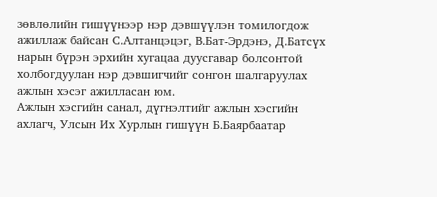зөвлөлийн гишүүнээр нэр дэвшүүлэн томилогдож ажиллаж байсан С.Алтанцэцэг, В.Бат-Эрдэнэ, Д.Батсүх нарын бүрэн эрхийн хугацаа дуусгавар болсонтой холбогдуулан нэр дэвшигчийг сонгон шалгаруулах ажлын хэсэг ажилласан юм.
Ажлын хэсгийн санал, дүгнэлтийг ажлын хэсгийн ахлагч, Улсын Их Хурлын гишүүн Б.Баярбаатар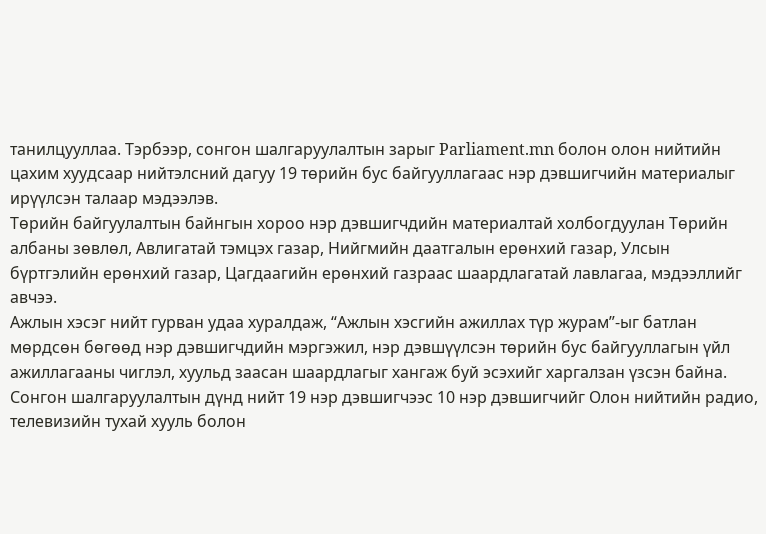танилцууллаа. Тэрбээр, сонгон шалгаруулалтын зарыг Parliament.mn болон олон нийтийн цахим хуудсаар нийтэлсний дагуу 19 төрийн бус байгууллагаас нэр дэвшигчийн материалыг ирүүлсэн талаар мэдээлэв.
Төрийн байгуулалтын байнгын хороо нэр дэвшигчдийн материалтай холбогдуулан Төрийн албаны зөвлөл, Авлигатай тэмцэх газар, Нийгмийн даатгалын ерөнхий газар, Улсын бүртгэлийн ерөнхий газар, Цагдаагийн ерөнхий газраас шаардлагатай лавлагаа, мэдээллийг авчээ.
Ажлын хэсэг нийт гурван удаа хуралдаж, “Ажлын хэсгийн ажиллах түр журам”-ыг батлан мөрдсөн бөгөөд нэр дэвшигчдийн мэргэжил, нэр дэвшүүлсэн төрийн бус байгууллагын үйл ажиллагааны чиглэл, хуульд заасан шаардлагыг хангаж буй эсэхийг харгалзан үзсэн байна.
Сонгон шалгаруулалтын дүнд нийт 19 нэр дэвшигчээс 10 нэр дэвшигчийг Олон нийтийн радио, телевизийн тухай хууль болон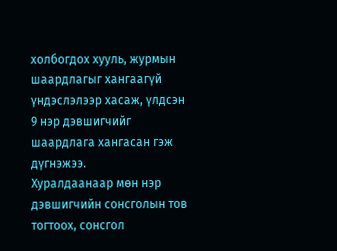холбогдох хууль, журмын шаардлагыг хангаагүй үндэслэлээр хасаж, үлдсэн 9 нэр дэвшигчийг шаардлага хангасан гэж дүгнэжээ.
Хуралдаанаар мөн нэр дэвшигчийн сонсголын тов тогтоох, сонсгол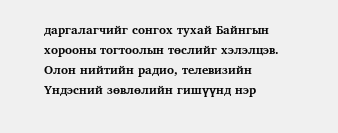даргалагчийг сонгох тухай Байнгын хорооны тогтоолын төслийг хэлэлцэв. Олон нийтийн радио, телевизийн Үндэсний зөвлөлийн гишүүнд нэр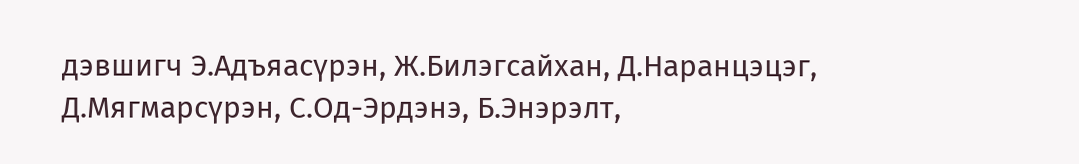дэвшигч Э.Адъяасүрэн, Ж.Билэгсайхан, Д.Наранцэцэг, Д.Мягмарсүрэн, С.Од-Эрдэнэ, Б.Энэрэлт,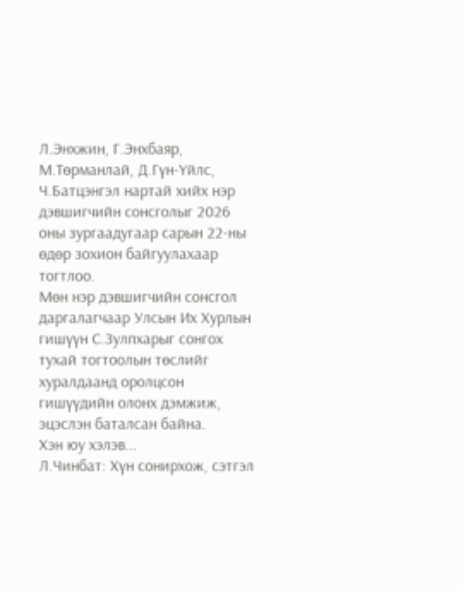Л.Энхжин, Г.Энхбаяр, М.Төрманлай, Д.Гүн-Үйлс, Ч.Батцэнгэл нартай хийх нэр дэвшигчийн сонсголыг 2026 оны зургаадугаар сарын 22-ны өдөр зохион байгуулахаар тогтлоо.
Мөн нэр дэвшигчийн сонсгол даргалагчаар Улсын Их Хурлын гишүүн С.Зулпхарыг сонгох тухай тогтоолын төслийг хуралдаанд оролцсон гишүүдийн олонх дэмжиж, эцэслэн баталсан байна.
Хэн юу хэлэв...
Л.Чинбат: Хүн сонирхож, сэтгэл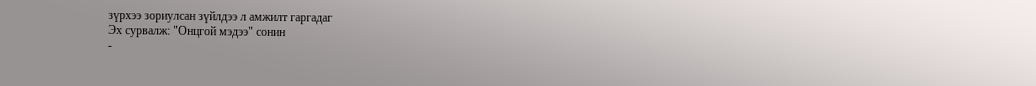зүрхээ зориулсан зүйлдээ л амжилт гаргадаг
Эх сурвалж: "Онцгой мэдээ" сонин
-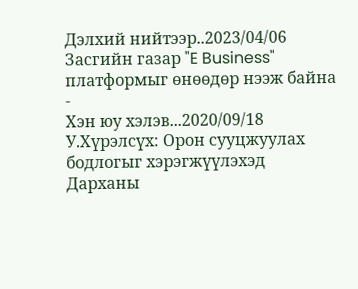Дэлхий нийтээр..2023/04/06
Засгийн газар "E Business" платформыг өнөөдөр нээж байна
-
Хэн юу хэлэв...2020/09/18
У.Хүрэлсүх: Орон сууцжуулах бодлогыг хэрэгжүүлэхэд Дарханы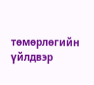төмөрлөгийн үйлдвэр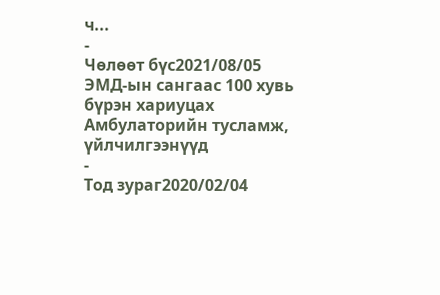ч...
-
Чөлөөт бүс2021/08/05
ЭМД-ын сангаас 100 хувь бүрэн хариуцах Амбулаторийн тусламж, үйлчилгээнүүд
-
Тод зураг2020/02/04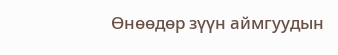Өнөөдөр зүүн аймгуудын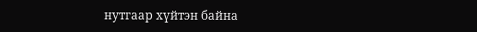нутгаар хүйтэн байна